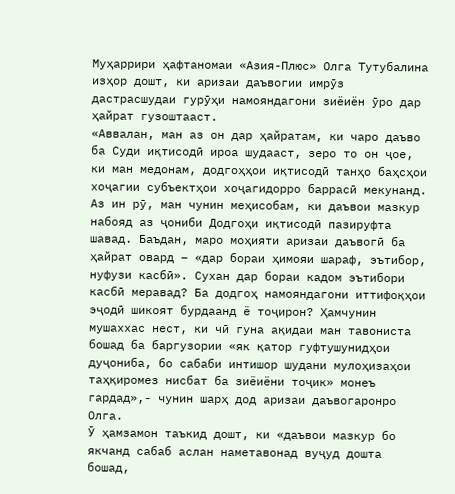Муҳаррири ҳафтаномаи «Азия-Плюс» Олга Тутубалина изҳор дошт, ки аризаи даъвогии имрӯз дастрасшудаи гурӯҳи намояндагони зиёиён ӯро дар ҳайрат гузоштааст.
«Аввалан, ман аз он дар ҳайратам, ки чаро даъво ба Суди иқтисодӣ ироа шудааст, зеро то он ҷое, ки ман медонам, додгоҳҳои иқтисодӣ танҳо баҳсҳои хоҷагии субъектҳои хоҷагидорро баррасӣ мекунанд. Аз ин рӯ, ман чунин меҳисобам, ки даъвои мазкур набояд аз ҷониби Додгоҳи иқтисодӣ пазируфта шавад. Баъдан, маро моҳияти аризаи даъвогӣ ба ҳайрат овард – «дар бораи ҳимояи шараф, эътибор, нуфузи касбӣ». Сухан дар бораи кадом эътибори касбӣ меравад? Ба додгоҳ намояндагони иттифоқҳои эҷодӣ шикоят бурдаанд ё тоҷирон? Ҳамчунин мушаххас нест, ки чӣ гуна ақидаи ман тавониста бошад ба баргузории «як қатор гуфтушунидҳои дуҷониба, бо сабаби интишор шудани мулоҳизаҳои таҳқиромез нисбат ба зиёиёни тоҷик» монеъ гардад»,- чунин шарҳ дод аризаи даъвогаронро Олга.
Ӯ ҳамзамон таъкид дошт, ки «даъвои мазкур бо якчанд сабаб аслан наметавонад вуҷуд дошта бошад,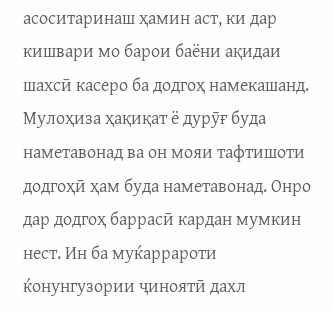асоситаринаш ҳамин аст, ки дар кишвари мо барои баёни ақидаи шахсӣ касеро ба додгоҳ намекашанд. Мулоҳиза ҳақиқат ё дурӯғ буда наметавонад ва он мояи тафтишоти додгоҳӣ ҳам буда наметавонад. Онро дар додгоҳ баррасӣ кардан мумкин нест. Ин ба муќаррароти ќонунгузории ҷиноятӣ дахл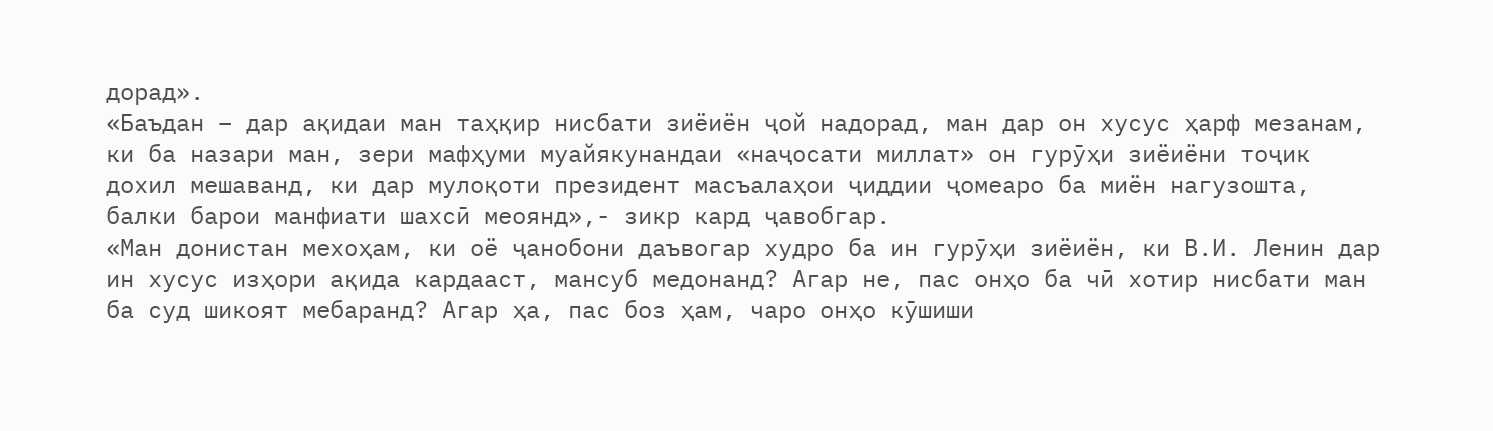дорад».
«Баъдан – дар ақидаи ман таҳқир нисбати зиёиён ҷой надорад, ман дар он хусус ҳарф мезанам, ки ба назари ман, зери мафҳуми муайякунандаи «наҷосати миллат» он гурӯҳи зиёиёни тоҷик дохил мешаванд, ки дар мулоқоти президент масъалаҳои ҷиддии ҷомеаро ба миён нагузошта, балки барои манфиати шахсӣ меоянд»,- зикр кард ҷавобгар.
«Ман донистан мехоҳам, ки оё ҷанобони даъвогар худро ба ин гурӯҳи зиёиён, ки В.И. Ленин дар ин хусус изҳори ақида кардааст, мансуб медонанд? Агар не, пас онҳо ба чӣ хотир нисбати ман ба суд шикоят мебаранд? Агар ҳа, пас боз ҳам, чаро онҳо кӯшиши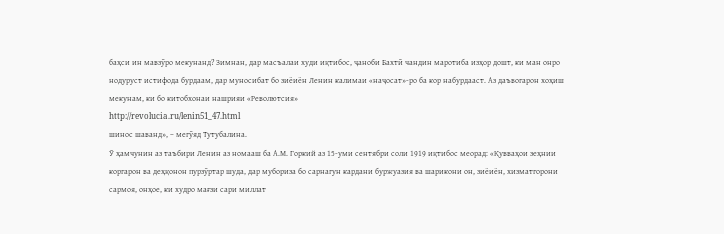баҳси ин мавзӯро мекунанд? Зимнан, дар масъалаи худи иқтибос, ҷаноби Бахтӣ чандин маротиба изҳор дошт, ки ман онро нодуруст истифода бурдаам, дар муносибат бо зиёиён Ленин калимаи «наҷосат»-ро ба кор набурдааст. Аз даъвогарон хоҳиш мекунам, ки бо китобхонаи нашрияи «Револютсия»
http://revolucia.ru/lenin51_47.html
шинос шаванд», – мегӯяд Тутубалина.
Ӯ ҳамчунин аз таъбири Ленин аз номааш ба А.М. Горкий аз 15-уми сентябри соли 1919 иқтибос меорад: «Қувваҳои зеҳнии коргарон ва деҳқонон пурзӯртар шуда, дар мубориза бо сарнагун кардани буржуазия ва шарикони он, зиёиён, хизматгорони сармоя, онҳое, ки худро мағзи сари миллат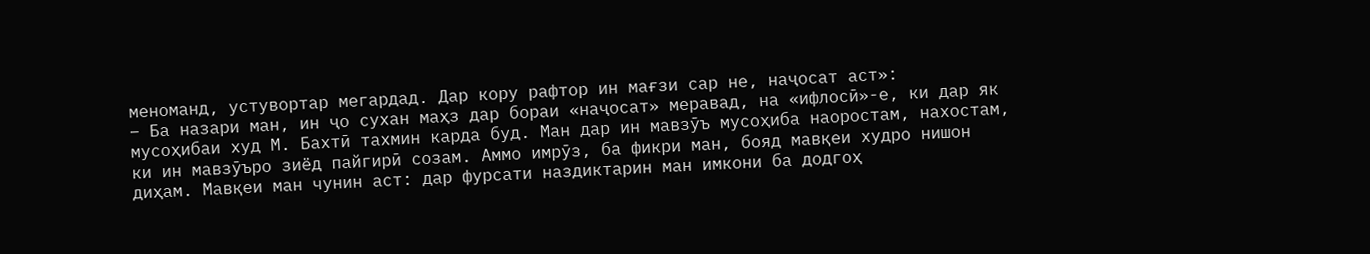меноманд, устувортар мегардад. Дар кору рафтор ин мағзи сар не, наҷосат аст»:
– Ба назари ман, ин ҷо сухан маҳз дар бораи «наҷосат» меравад, на «ифлосӣ»-е, ки дар як мусоҳибаи худ М. Бахтӣ тахмин карда буд. Ман дар ин мавзӯъ мусоҳиба наоростам, нахостам, ки ин мавзӯъро зиёд пайгирӣ созам. Аммо имрӯз, ба фикри ман, бояд мавқеи худро нишон диҳам. Мавқеи ман чунин аст: дар фурсати наздиктарин ман имкони ба додгоҳ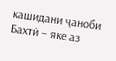кашидани ҷаноби Бахтӣ – яке аз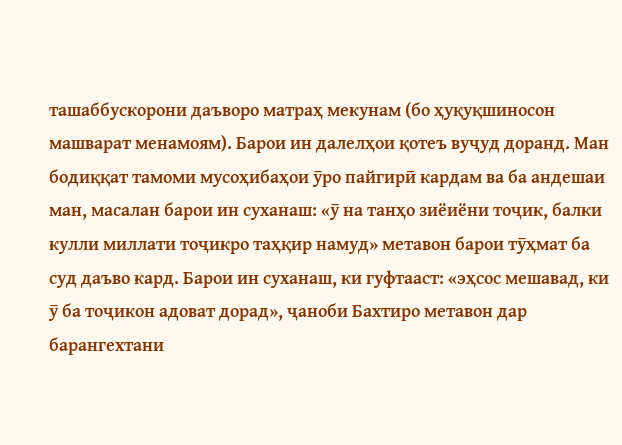ташаббускорони даъворо матраҳ мекунам (бо ҳуқуқшиносон машварат менамоям). Барои ин далелҳои қотеъ вуҷуд доранд. Ман бодиққат тамоми мусоҳибаҳои ӯро пайгирӣ кардам ва ба андешаи ман, масалан барои ин суханаш: «ӯ на танҳо зиёиёни тоҷик, балки кулли миллати тоҷикро таҳқир намуд» метавон барои тӯҳмат ба суд даъво кард. Барои ин суханаш, ки гуфтааст: «эҳсос мешавад, ки ӯ ба тоҷикон адоват дорад», ҷаноби Бахтиро метавон дар барангехтани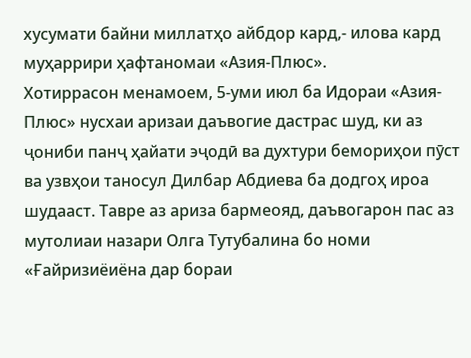хусумати байни миллатҳо айбдор кард,- илова кард муҳаррири ҳафтаномаи «Азия-Плюс».
Хотиррасон менамоем, 5-уми июл ба Идораи «Азия-Плюс» нусхаи аризаи даъвогие дастрас шуд, ки аз ҷониби панҷ ҳайати эҷодӣ ва духтури бемориҳои пӯст ва узвҳои таносул Дилбар Абдиева ба додгоҳ ироа шудааст. Тавре аз ариза бармеояд, даъвогарон пас аз мутолиаи назари Олга Тутубалина бо номи «Ғайризиёиёна дар бораи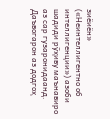зиёиён» («Неинтеллигентно об интеллигенции») азоби шадиди рӯҳиву маънавиро аз сар гузаронидаанд.
Даъвогарон аз додгоҳ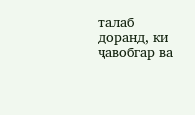талаб доранд, ки ҷавобгар ва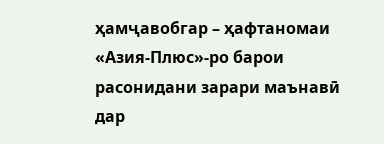ҳамҷавобгар – ҳафтаномаи «Азия-Плюс»-ро барои расонидани зарари маънавӣ дар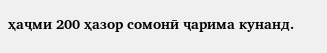ҳаҷми 200 ҳазор сомонӣ ҷарима кунанд.